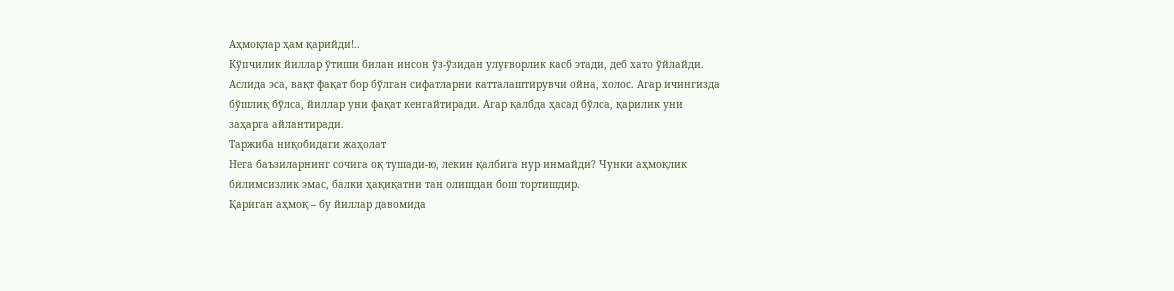Аҳмоқлар ҳам қарийди!..
Кўпчилик йиллар ўтиши билан инсон ўз-ўзидан улуғворлик касб этади, деб хато ўйлайди. Аслида эса, вақт фақат бор бўлган сифатларни катталаштирувчи ойна, холос. Агар ичингизда бўшлиқ бўлса, йиллар уни фақат кенгайтиради. Агар қалбда ҳасад бўлса, қарилик уни заҳарга айлантиради.
Таржиба ниқобидаги жаҳолат
Нега баъзиларнинг сочига оқ тушади-ю, лекин қалбига нур инмайди? Чунки аҳмоқлик билимсизлик эмас, балки ҳақиқатни тан олишдан бош тортишдир.
Қариган аҳмоқ – бу йиллар давомида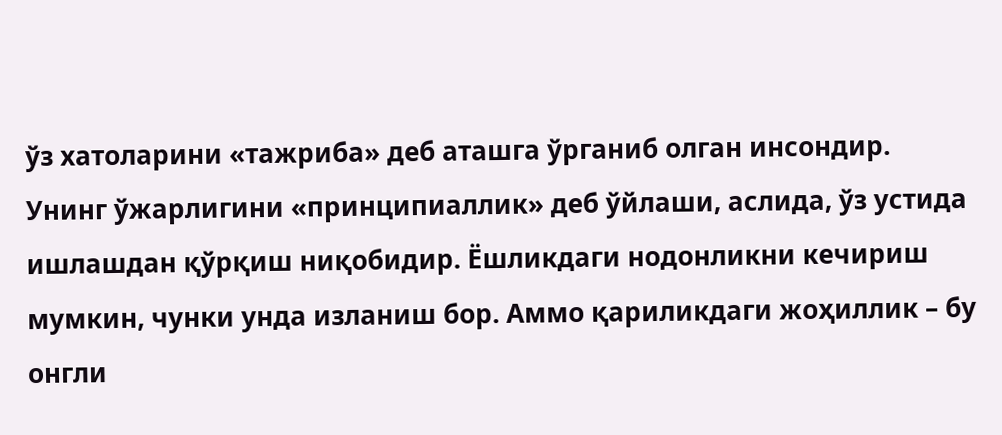ўз хатоларини «тажриба» деб аташга ўрганиб олган инсондир. Унинг ўжарлигини «принципиаллик» деб ўйлаши, аслида, ўз устида ишлашдан қўрқиш ниқобидир. Ёшликдаги нодонликни кечириш мумкин, чунки унда изланиш бор. Аммо қариликдаги жоҳиллик – бу онгли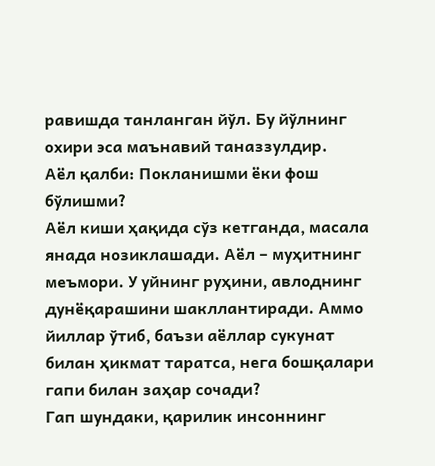равишда танланган йўл. Бу йўлнинг охири эса маънавий таназзулдир.
Аёл қалби: Покланишми ёки фош бўлишми?
Аёл киши ҳақида сўз кетганда, масала янада нозиклашади. Аёл – муҳитнинг меъмори. У уйнинг руҳини, авлоднинг дунёқарашини шакллантиради. Аммо йиллар ўтиб, баъзи аёллар сукунат билан ҳикмат таратса, нега бошқалари гапи билан заҳар сочади?
Гап шундаки, қарилик инсоннинг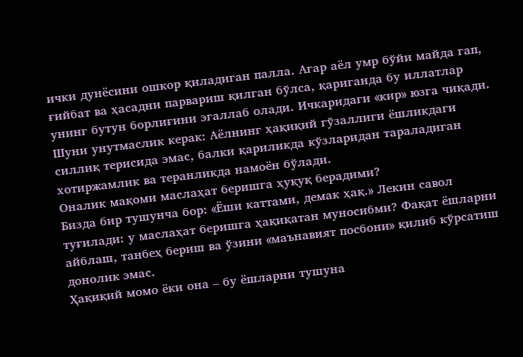ички дунёсини ошкор қиладиган палла. Агар аёл умр бўйи майда гап, ғийбат ва ҳасадни парвариш қилган бўлса, қариганда бу иллатлар унинг бутун борлиғини эгаллаб олади. Ичкаридаги «кир» юзга чиқади.
Шуни унутмаслик керак: Аёлнинг ҳақиқий гўзаллиги ёшликдаги силлиқ терисида эмас, балки қариликда кўзларидан тараладиган хотиржамлик ва теранликда намоён бўлади.
Оналик мақоми маслаҳат беришга ҳуқуқ берадими?
Бизда бир тушунча бор: «Ёши каттами, демак ҳақ.» Лекин савол туғилади: у маслаҳат беришга ҳақиқатан муносибми? Фақат ёшларни айблаш, танбеҳ бериш ва ўзини «маънавият посбони» қилиб кўрсатиш донолик эмас.
Ҳақиқий момо ёки она – бу ёшларни тушуна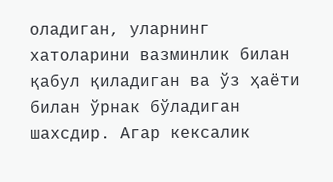оладиган, уларнинг хатоларини вазминлик билан қабул қиладиган ва ўз ҳаёти билан ўрнак бўладиган шахсдир. Агар кексалик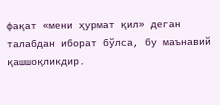фақат «мени ҳурмат қил» деган талабдан иборат бўлса, бу маънавий қашшоқликдир.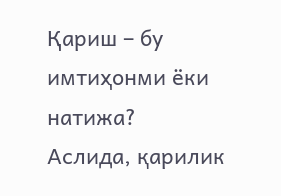Қариш – бу имтиҳонми ёки натижа?
Аслида, қарилик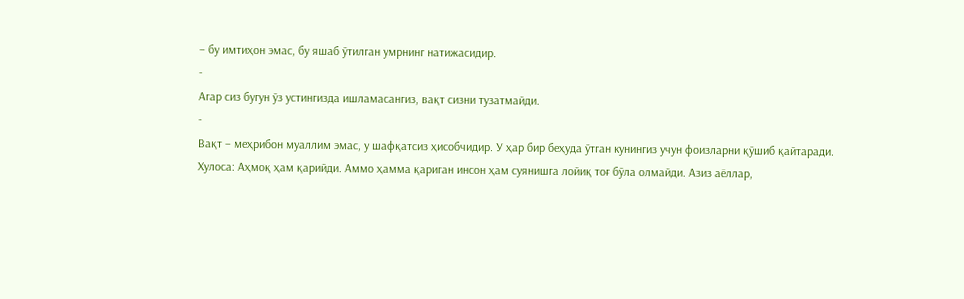– бу имтиҳон эмас, бу яшаб ўтилган умрнинг натижасидир.
-
Агар сиз бугун ўз устингизда ишламасангиз, вақт сизни тузатмайди.
-
Вақт – меҳрибон муаллим эмас, у шафқатсиз ҳисобчидир. У ҳар бир беҳуда ўтган кунингиз учун фоизларни қўшиб қайтаради.
Хулоса: Аҳмоқ ҳам қарийди. Аммо ҳамма қариган инсон ҳам суянишга лойиқ тоғ бўла олмайди. Азиз аёллар,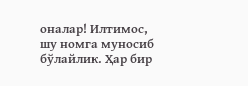оналар! Илтимос, шу номга муносиб бўлайлик. Ҳар бир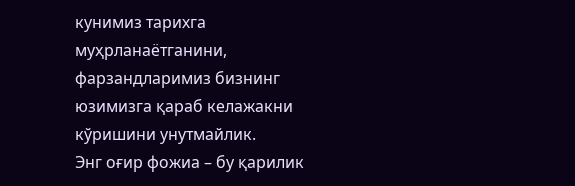кунимиз тарихга муҳрланаётганини, фарзандларимиз бизнинг юзимизга қараб келажакни кўришини унутмайлик.
Энг оғир фожиа – бу қарилик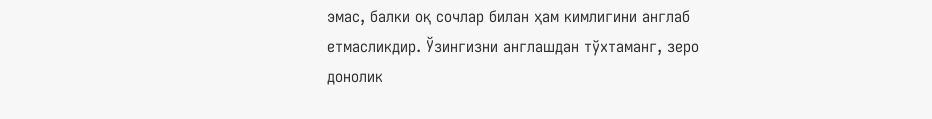эмас, балки оқ сочлар билан ҳам кимлигини англаб етмасликдир. Ўзингизни англашдан тўхтаманг, зеро донолик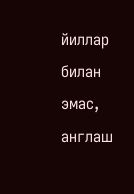йиллар билан эмас, англаш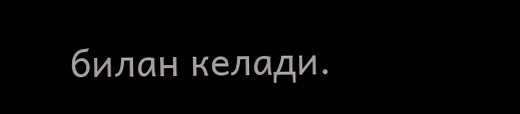билан келади.